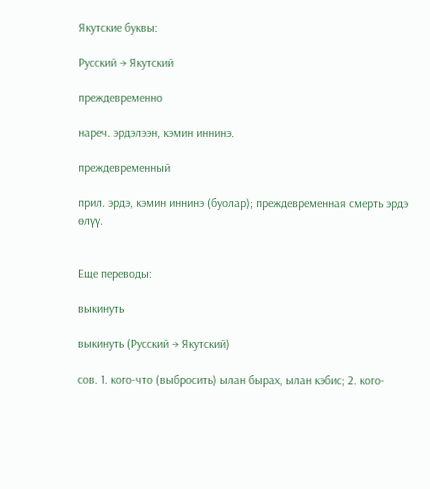Якутские буквы:

Русский → Якутский

преждевременно

нареч. эрдэлээн, кэмин иннинэ.

преждевременный

прил. эрдэ, кэмин иннинэ (буолар); преждевременная смерть эрдэ өлүү.


Еще переводы:

выкинуть

выкинуть (Русский → Якутский)

сов. 1. кого-что (выбросить) ылан бырах, ылан кэбис; 2. кого-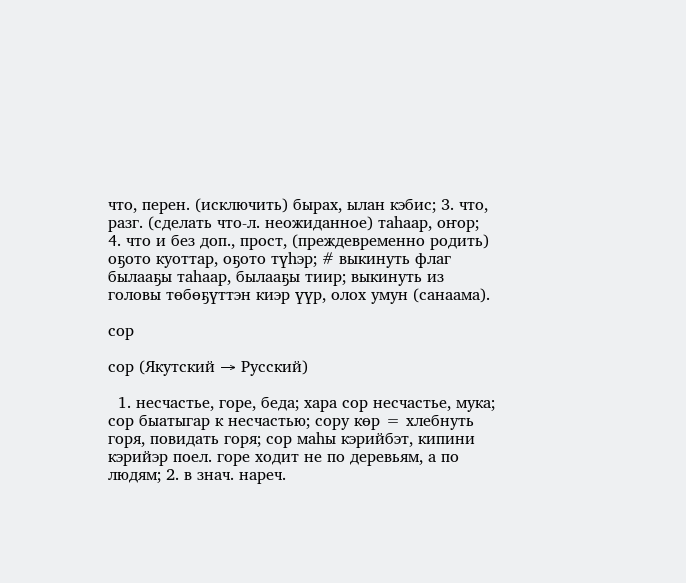что, перен. (исключить) бырах, ылан кэбис; 3. что, разг. (сделать что-л. неожиданное) таһаар, оҥор; 4. что и без доп., прост, (преждевременно родить) оҕото куоттар, оҕото түһэр; # выкинуть флаг былааҕы таһаар, былааҕы тиир; выкинуть из головы төбөҕүттэн киэр үүр, олох умун (санаама).

сор

сор (Якутский → Русский)

  1. несчастье, горе, беда; хара сор несчастье, мука; сор быатыгар к несчастью; сору көр = хлебнуть горя, повидать горя; сор маһы кэрийбэт, кипини кэрийэр поел. горе ходит не по деревьям, а по людям; 2. в знач. нареч.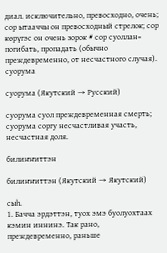диал. исключительно, превосходно, очень; сор ытааччы он превосходный стрелок; сор көрүгэс он очень зорок # сор суоллан= погибать, пропадать (обычно преждевременно, от несчастного случая).
суорума

суорума (Якутский → Русский)

суорума суол преждевременная смерть; суорума соргу несчастливая участь, несчастная доля.

билиҥҥиттэн

билиҥҥиттэн (Якутский → Якутский)

сыһ.
1. Бачча эрдэттэн, туох эмэ буолуохтаах кэмин иннинэ. Так рано, преждевременно, раньше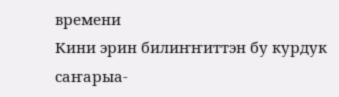времени
Кини эрин билиҥҥиттэн бу курдук саҥарыа-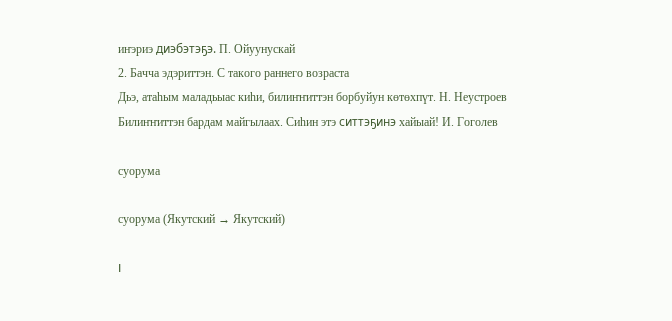иҥэриэ диэбэтэҕэ. П. Ойуунускай
2. Бачча эдэриттэн. С такого раннего возраста
Дьэ, атаһым маладьыас киһи, билиҥҥиттэн борбуйун көтөхпүт. Н. Неустроев
Билиҥҥиттэн бардам майгылаах. Сиһин этэ ситтэҕинэ хайыай! И. Гоголев

суорума

суорума (Якутский → Якутский)

I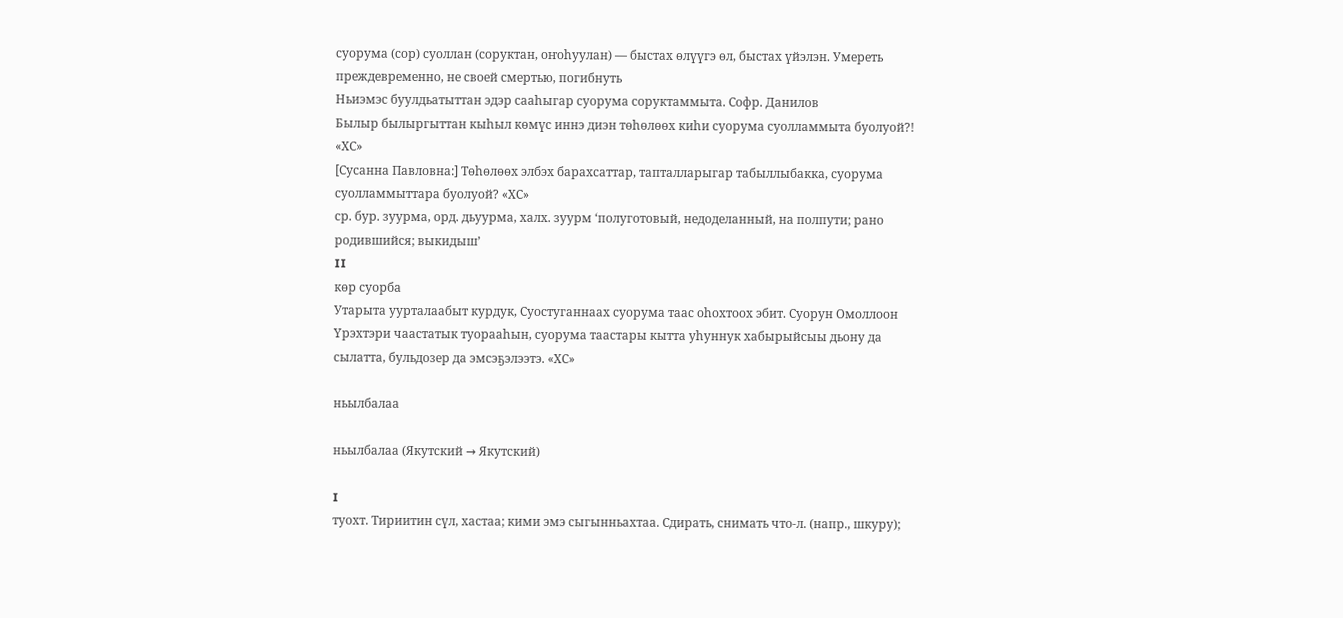суорума (сор) суоллан (соруктан, оҥоһуулан) — быстах өлүүгэ өл, быстах үйэлэн. Умереть преждевременно, не своей смертью, погибнуть
Ньиэмэс буулдьатыттан эдэр сааһыгар суорума соруктаммыта. Софр. Данилов
Былыр былыргыттан кыһыл көмүс иннэ диэн төһөлөөх киһи суорума суолламмыта буолуой?! «ХС»
[Сусанна Павловна:] Төһөлөөх элбэх барахсаттар, тапталларыгар табыллыбакка, суорума суолламмыттара буолуой? «ХС»
ср. бур. зуурма, орд. дьуурма, халх. зуурм ‘полуготовый, недоделанный, на полпути; рано родившийся; выкидыш’
II
көр суорба
Утарыта уурталаабыт курдук, Суостуганнаах суорума таас оһохтоох эбит. Суорун Омоллоон
Үрэхтэри чаастатык туорааһын, суорума таастары кытта уһуннук хабырыйсыы дьону да сылатта, бульдозер да эмсэҕэлээтэ. «ХС»

ньылбалаа

ньылбалаа (Якутский → Якутский)

I
туохт. Тириитин сүл, хастаа; кими эмэ сыгынньахтаа. Сдирать, снимать что-л. (напр., шкуру);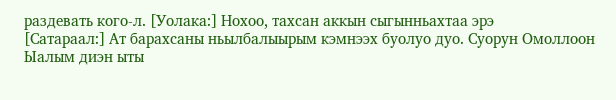раздевать кого-л. [Уолака:] Нохоо, тахсан аккын сыгынньахтаа эрэ
[Сатараал:] Ат барахсаны ньылбалыырым кэмнээх буолуо дуо. Суорун Омоллоон
Ыалым диэн ыты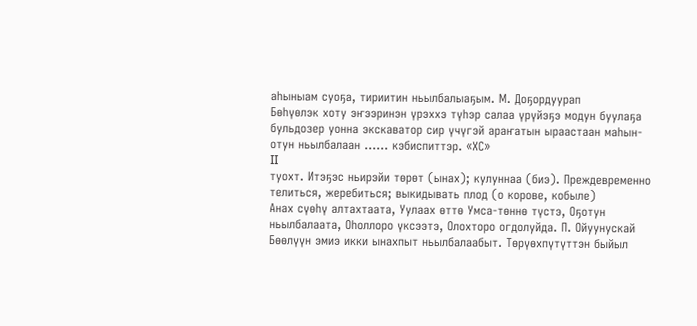аһыныам суоҕа, тириитин ньылбалыаҕым. М. Доҕордуурап
Бөһүөлэк хоту эҥээринэн үрэххэ түһэр салаа үрүйэҕэ модун буулаҕа бульдозер уонна экскаватор сир үчүгэй араҥатын ыраастаан маһын-отун ньылбалаан …… кэбиспиттэр. «ХС»
II
туохт. Итэҕэс ньирэйи төрөт (ынах); кулуннаа (биэ). Преждевременно телиться, жеребиться; выкидывать плод (о корове, кобыле)
Анах сүөһү алтахтаата, Уулаах өттө Умса-төннө түстэ, Оҕотун ньылбалаата, Оһоллоро үксээтэ, Олохторо огдолуйда. П. Ойуунускай
Бөөлүүн эмиэ икки ынахпыт ньылбалаабыт. Төрүөхпүтүттэн быйыл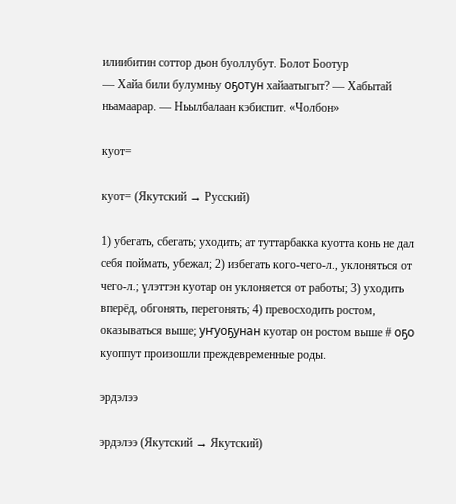илиибитин соттор дьон буоллубут. Болот Боотур
— Хайа били булумньу оҕотун хайаатыгыт? — Хабытай ньамаарар. — Ньылбалаан кэбиспит. «Чолбон»

куот=

куот= (Якутский → Русский)

1) убегать, сбегать; уходить; ат туттарбакка куотта конь не дал себя поймать, убежал; 2) избегать кого-чего-л., уклоняться от чего-л.; үлэттэн куотар он уклоняется от работы; 3) уходить вперёд, обгонять, перегонять; 4) превосходить ростом, оказываться выше; уҥуоҕунан куотар он ростом выше # оҕо куоппут произошли преждевременные роды.

эрдэлээ

эрдэлээ (Якутский → Якутский)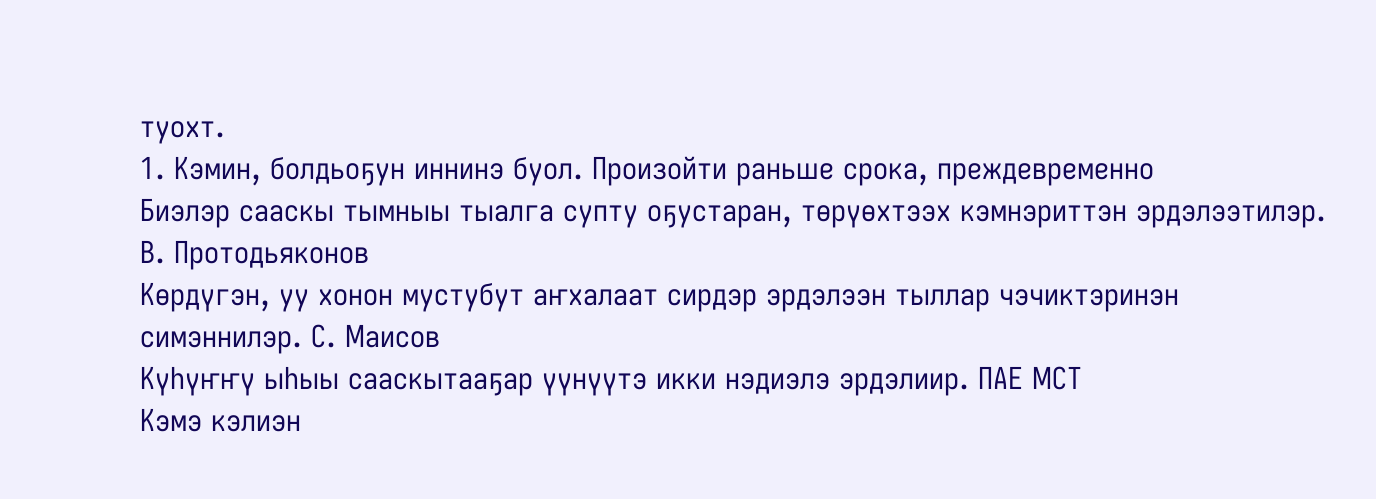туохт.
1. Кэмин, болдьоҕун иннинэ буол. Произойти раньше срока, преждевременно
Биэлэр сааскы тымныы тыалга супту оҕустаран, төрүөхтээх кэмнэриттэн эрдэлээтилэр. В. Протодьяконов
Көрдүгэн, уу хонон мустубут аҥхалаат сирдэр эрдэлээн тыллар чэчиктэринэн симэннилэр. С. Маисов
Күһүҥҥү ыһыы сааскытааҕар үүнүүтэ икки нэдиэлэ эрдэлиир. ПАЕ МСТ
Кэмэ кэлиэн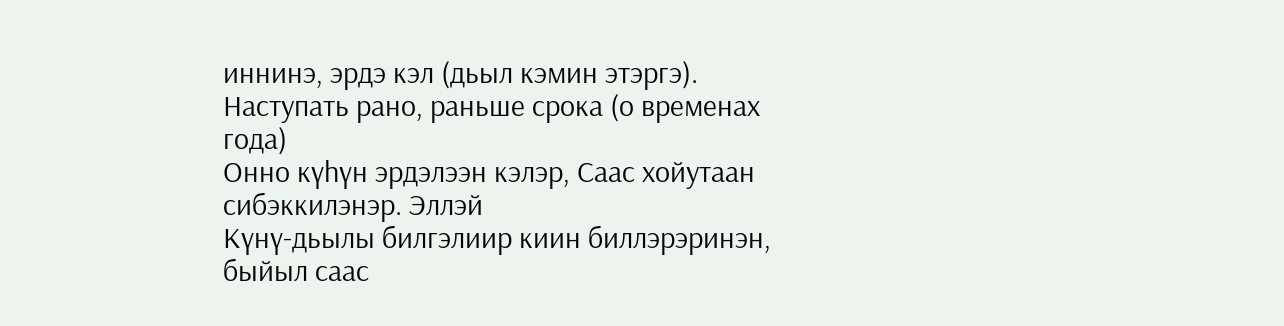иннинэ, эрдэ кэл (дьыл кэмин этэргэ). Наступать рано, раньше срока (о временах года)
Онно күһүн эрдэлээн кэлэр, Саас хойутаан сибэккилэнэр. Эллэй
Күнү-дьылы билгэлиир киин биллэрэринэн, быйыл саас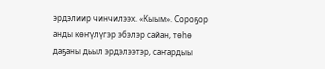эрдэлиир чинчилээх. «Кыым». Сороҕор анды көҥүлүгэр эбэлэр сайан, төһө даҕаны дьыл эрдэлээтэр, саҥардыы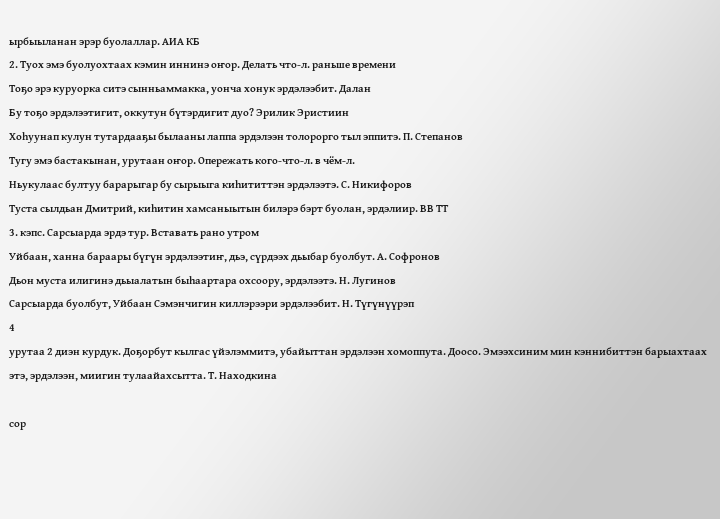ырбыыланан эрэр буолаллар. АИА КБ
2. Туох эмэ буолуохтаах кэмин иннинэ оҥор. Делать что-л. раньше времени
Тоҕо эрэ куруорка ситэ сынньаммакка, уонча хонук эрдэлээбит. Далан
Бу тоҕо эрдэлээтигит, оккутун бүтэрдигит дуо? Эрилик Эристиин
Хоһуунап кулун тутардааҕы былааны лаппа эрдэлээн толорорго тыл эппитэ. П. Степанов
Тугу эмэ бастакынан, урутаан оҥор. Опережать кого-что-л. в чём-л.
Ньукулаас бултуу барарыгар бу сырыыга киһититтэн эрдэлээтэ. С. Никифоров
Туста сылдьан Дмитрий, киһитин хамсаныытын билэрэ бэрт буолан, эрдэлиир. ВВ ТТ
3. кэпс. Сарсыарда эрдэ тур. Вставать рано утром
Уйбаан, ханна бараары бүгүн эрдэлээтиҥ, дьэ, сүрдээх дьыбар буолбут. А. Софронов
Дьон муста илигинэ дьыалатын быһаартара охсоору, эрдэлээтэ. Н. Лугинов
Сарсыарда буолбут, Уйбаан Сэмэнчигин киллэрээри эрдэлээбит. Н. Түгүнүүрэп
4
урутаа 2 диэн курдук. Доҕорбут кылгас үйэлэммитэ, убайыттан эрдэлээн хомоппута. Доосо. Эмээхсиним мин кэннибиттэн барыахтаах этэ, эрдэлээн, миигин тулаайахсытта. Т. Находкина

сор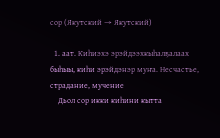сор (Якутский → Якутский)

  1. аат. Киһиэхэ эрэйдээхкыһалҕалаах быһыы, киһи эрэйдэнэр муҥа. Несчастье, страдание, мучение
    Дьол сор икки киһини кытта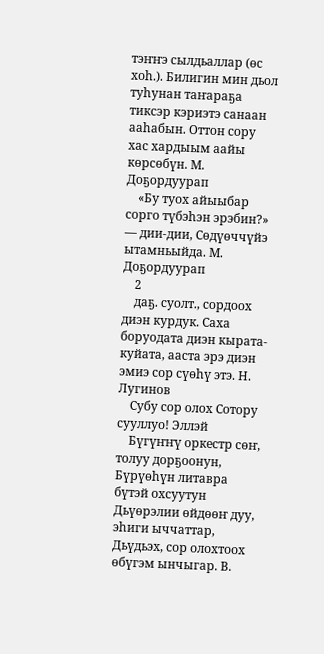тэҥҥэ сылдьаллар (өс хоһ.). Билигин мин дьол туһунан таҥараҕа тиксэр кэриэтэ санаан ааһабын. Оттон сору хас хардыым аайы көрсөбүн. М. Доҕордуурап
    «Бу туох айыыбар сорго түбэһэн эрэбин?» — дии-дии, Сөдүөччүйэ ытамньыйда. М. Доҕордуурап
    2
    даҕ. суолт., сордоох диэн курдук. Саха боруодата диэн кырата-куйата, ааста эрэ диэн эмиэ сор сүөһү этэ. Н. Лугинов
    Субу сор олох Сотору сууллуо! Эллэй
    Бүгүҥҥү оркестр сөҥ, толуу дорҕоонун, Бүрүөһүн литавра бүтэй охсуутун Дьүөрэлии өйдөөҥ дуу, эһиги ыччаттар, Дьүдьэх, сор олохтоох өбүгэм ынчыгар. В.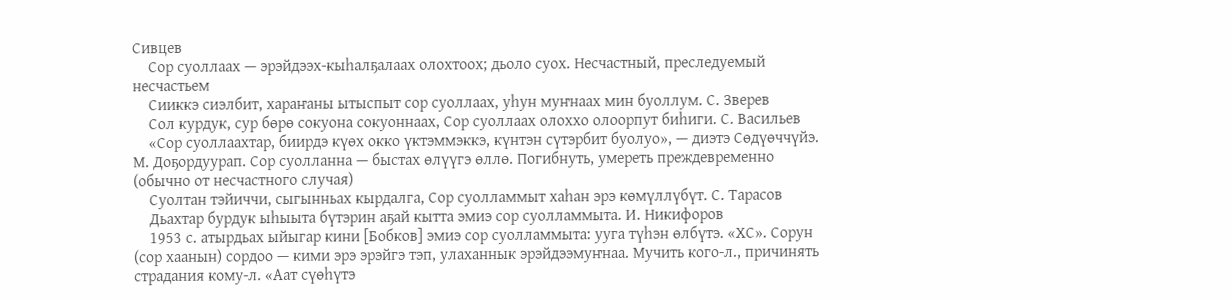Сивцев
    Сор суоллаах — эрэйдээх-кыһалҕалаах олохтоох; дьоло суох. Несчастный, преследуемый несчастьем
    Сииккэ сиэлбит, хараҥаны ытыспыт сор суоллаах, уһун муҥнаах мин буоллум. С. Зверев
    Сол курдук, сур бөрө сокуона сокуоннаах, Сор суоллаах олоххо олоорпут биһиги. С. Васильев
    «Сор суоллаахтар, биирдэ күөх окко үктэммэккэ, күнтэн сүтэрбит буолуо», — диэтэ Сөдүөччүйэ. М. Доҕордуурап. Сор суолланна — быстах өлүүгэ өллө. Погибнуть, умереть преждевременно (обычно от несчастного случая)
    Суолтан тэйиччи, сыгынньах кырдалга, Сор суолламмыт хаһан эрэ көмүллүбүт. С. Тарасов
    Дьахтар бурдук ыһыыта бүтэрин аҕай кытта эмиэ сор суолламмыта. И. Никифоров
    1953 с. атырдьах ыйыгар кини [Бобков] эмиэ сор суолламмыта: ууга түһэн өлбүтэ. «ХС». Сорун (сор хаанын) сордоо — кими эрэ эрэйгэ тэп, улаханнык эрэйдээмуҥнаа. Мучить кого-л., причинять страдания кому-л. «Аат сүөһүтэ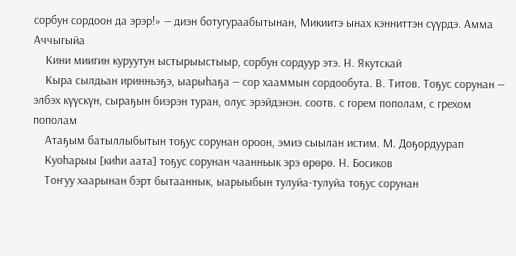сорбун сордоон да эрэр!» — диэн ботугураабытынан, Микиитэ ынах кэнниттэн сүүрдэ. Амма Аччыгыйа
    Кини миигин куруутун ыстырыыстыыр, сорбун сордуур этэ. Н. Якутскай
    Кыра сылдьан иринньэҕэ, ыарыһаҕа — сор хааммын сордообута. В. Титов. Тоҕус сорунан — элбэх күүскүн, сыраҕын биэрэн туран, олус эрэйдэнэн. соотв. с горем пополам, с грехом пополам
    Атаҕым батыллыбытын тоҕус сорунан ороон, эмиэ сыылан истим. М. Доҕордуурап
    Куоһарыы [киһи аата] тоҕус сорунан чаанньык эрэ өрөрө. Н. Босиков
    Тоҥуу хаарынан бэрт бытааннык, ыарыыбын тулуйа-тулуйа тоҕус сорунан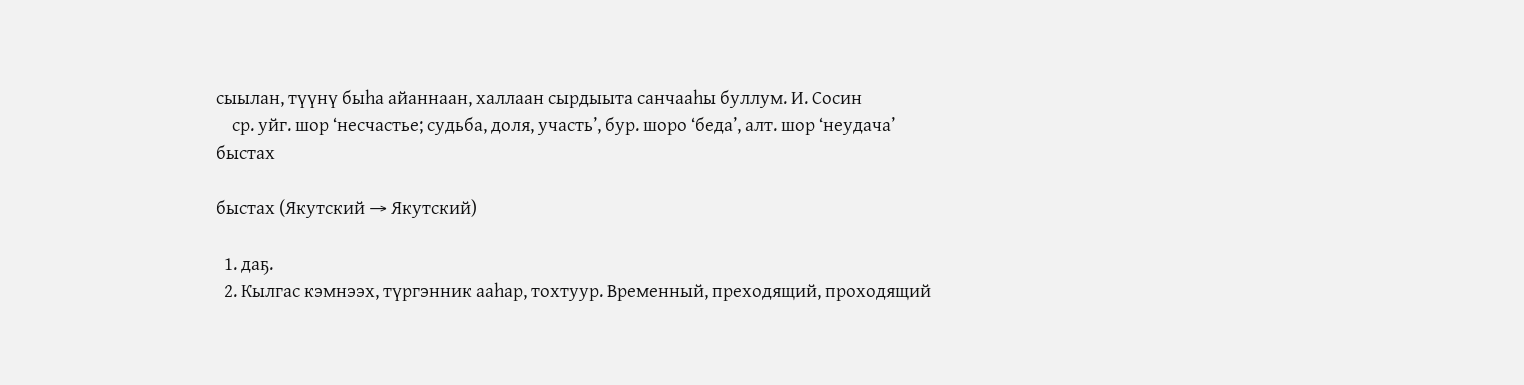сыылан, түүнү быһа айаннаан, халлаан сырдыыта санчааһы буллум. И. Сосин
    ср. уйг. шор ‘несчастье; судьба, доля, участь’, бур. шоро ‘беда’, алт. шор ‘неудача’
быстах

быстах (Якутский → Якутский)

  1. даҕ.
  2. Кылгас кэмнээх, түргэнник ааһар, тохтуур. Временный, преходящий, проходящий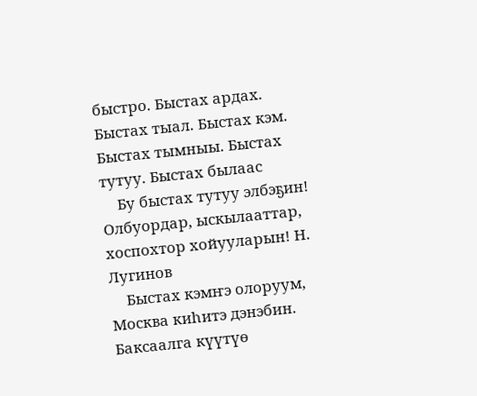быстро. Быстах ардах. Быстах тыал. Быстах кэм. Быстах тымныы. Быстах тутуу. Быстах былаас
    Бу быстах тутуу элбэҕин! Олбуордар, ыскылааттар, хоспохтор хойууларын! Н. Лугинов
    Быстах кэмҥэ олоруум, Москва киһитэ дэнэбин. Баксаалга күүтүө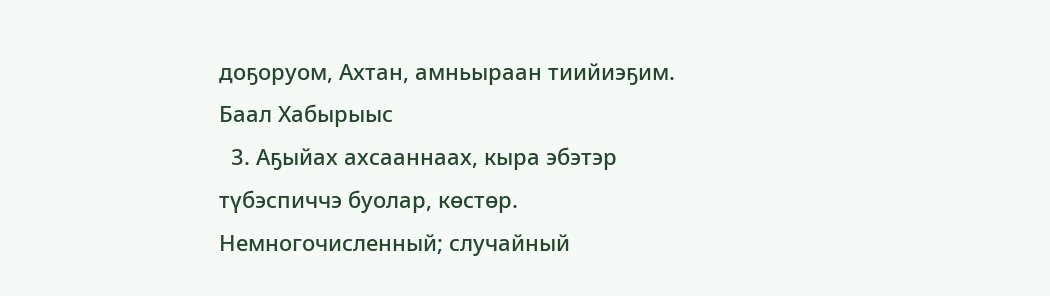доҕоруом, Ахтан, амньыраан тиийиэҕим. Баал Хабырыыс
  3. Аҕыйах ахсааннаах, кыра эбэтэр түбэспиччэ буолар, көстөр. Немногочисленный; случайный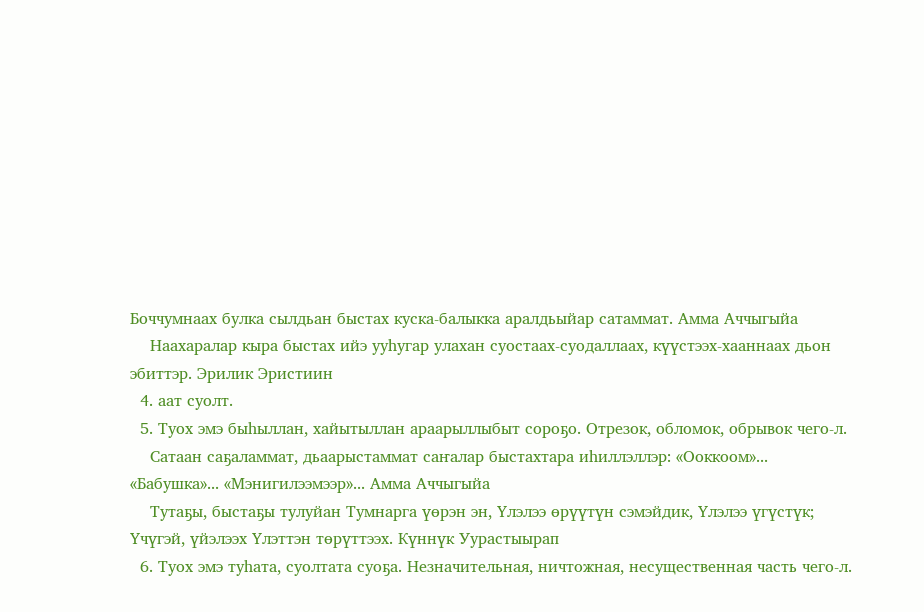Боччумнаах булка сылдьан быстах куска-балыкка аралдьыйар сатаммат. Амма Аччыгыйа
    Наахаралар кыра быстах ийэ ууһугар улахан суостаах-суодаллаах, күүстээх-хааннаах дьон эбиттэр. Эрилик Эристиин
  4. аат суолт.
  5. Туох эмэ быһыллан, хайытыллан араарыллыбыт сороҕо. Отрезок, обломок, обрывок чего-л.
    Сатаан саҕаламмат, дьаарыстаммат саҥалар быстахтара иһиллэллэр: «Ооккоом»... «Бабушка»... «Мэнигилээмээр»... Амма Аччыгыйа
    Тутаҕы, быстаҕы тулуйан Тумнарга үөрэн эн, Үлэлээ өрүүтүн сэмэйдик, Үлэлээ үгүстүк; Үчүгэй, үйэлээх Үлэттэн төрүттээх. Күннүк Уурастыырап
  6. Туох эмэ туһата, суолтата суоҕа. Незначительная, ничтожная, несущественная часть чего-л.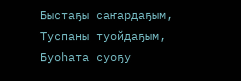Быстаҕы саҥардаҕым, Туспаны туойдаҕым, Буоһата суоҕу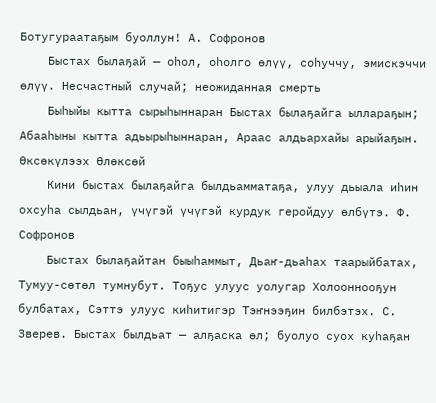Ботугураатаҕым буоллун! А. Софронов
    Быстах былаҕай — оһол, оһолго өлүү, соһуччу, эмискэччи өлүү. Несчастный случай; неожиданная смерть
    Быһыйы кытта сырыһыннаран Быстах былаҕайга ыллараҕын; Абааһыны кытта адьырыһыннаран, Араас алдьархайы арыйаҕын. Өксөкүлээх Өлөксөй
    Кини быстах былаҕайга былдьамматаҕа, улуу дьыала иһин охсуһа сылдьан, үчүгэй үчүгэй курдук геройдуу өлбүтэ. Ф. Софронов
    Быстах былаҕайтан быыһаммыт, Дьаҥ-дьаһах таарыйбатах, Тумуу-сөтөл тумнубут. Тоҕус улуус уолугар Холооннооҕун булбатах, Сэттэ улуус киһитигэр Тэҥнээҕин билбэтэх. С. Зверев. Быстах былдьат — алҕаска өл; буолуо суох куһаҕан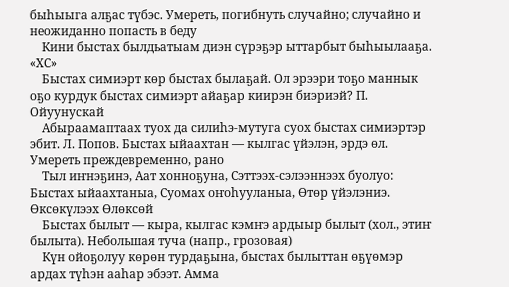быһыыга алҕас түбэс. Умереть, погибнуть случайно; случайно и неожиданно попасть в беду
    Кини быстах былдьатыам диэн сүрэҕэр ыттарбыт быһыылааҕа. «ХС»
    Быстах симиэрт көр быстах былаҕай. Ол эрээри тоҕо маннык оҕо курдук быстах симиэрт айаҕар киирэн биэриэй? П. Ойуунускай
    Абыраамаптаах туох да силиһэ-мутуга суох быстах симиэртэр эбит. Л. Попов. Быстах ыйаахтан — кылгас үйэлэн, эрдэ өл. Умереть преждевременно, рано
    Тыл иҥнэҕинэ, Аат хонноҕуна, Сэттээх-сэлээннээх буолуо: Быстах ыйаахтаныа, Суомах оҥоһууланыа, Өтөр үйэлэниэ. Өксөкүлээх Өлөксөй
    Быстах былыт — кыра, кылгас кэмҥэ ардыыр былыт (хол., этиҥ былыта). Небольшая туча (напр., грозовая)
    Күн ойоҕолуу көрөн турдаҕына, быстах былыттан өҕүөмэр ардах түһэн ааһар эбээт. Амма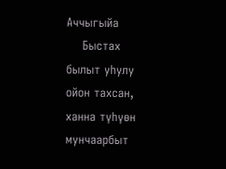Аччыгыйа
    Быстах былыт уһулу ойон тахсан, ханна түһүөн мунчаарбыт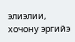элиэлии, хочону эргийэ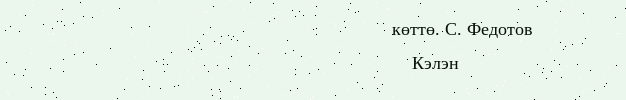көттө. С. Федотов
    Кэлэн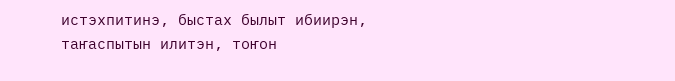истэхпитинэ, быстах былыт ибиирэн, таҥаспытын илитэн, тоҥон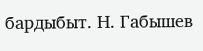бардыбыт. Н. Габышев